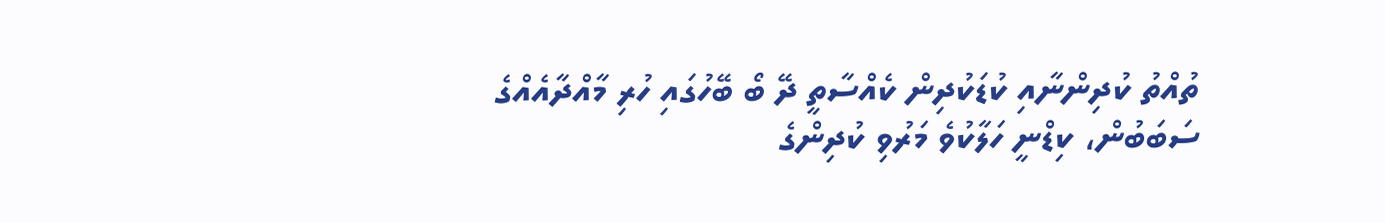ތުއްތު ކުދިންނާއި ކުޑަކުދިން ކެއްސާތީ ދޭ ބޯ ބޭހުގައި ހުރި މާއްދާއެއްގެ ސަބަބުން، ކިޑްނީ ހަލާކުވެ މަރުވި ކުދިންގެ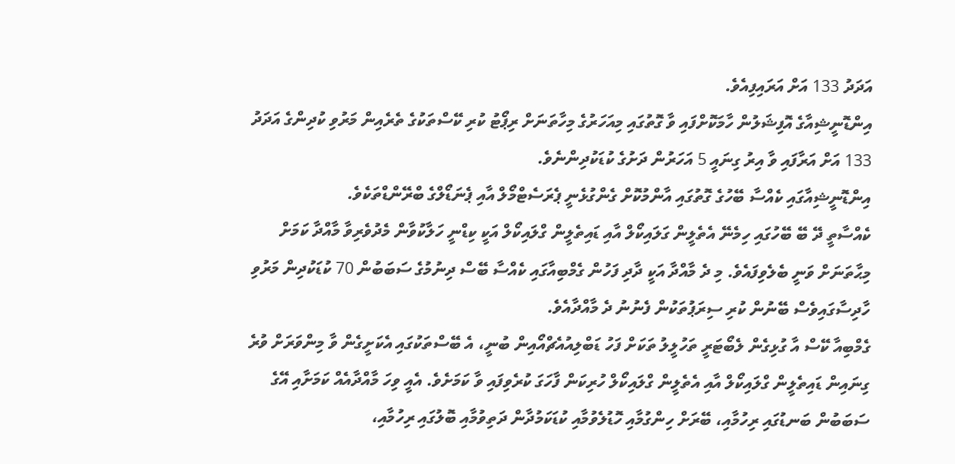އަދަދު 133 އަށް އަރައިފިއެވެ.
އިންޑޮނީޝިއާގެ އޮފިޝަލުން ހާމަކޮށްފައި ވާ ގޮތުގައި މިއަހަރުގެ މިހާތަނަށް ރިޕޯޓު ކުރި ކޭސްތަކުގެ ތެރެއިން މަރުވި ކުދިންގެ އަދަދު 133 އަށް އަރާފައި ވާ އިރު ގިނައީ 5 އަހަރުން ދަށުގެ ކުޑަކުދިންނެވެ.
އިންޑޮނީޝިއާގައި ކެއްސާ ބޭހުގެ ގޮތުގައި އާންމުކޮށް ގެންގުޅެނީ ޕެރަސެޓްމޯލް އާއި ޕެނަޑޯލްގެ ބްރޭންޑްތަކެވެ.
ކެއްސާތީ ދޭ ބޭ ބޭހުގައި ހިމެނޭ އެތެލީން ގަލައިކޯލް އާއި ޑައިތެލީން ގްލައިކޯލް އަކީ ކިޑްނީ ހަލާކުވާން މެދުވެރިވާ މާއްދާ ކަމަށް މިޙާތަނަށް ވަނީ ބެލެވިފައެވެ. މި ދެ މާއްދާ އަކީ ދާދި ފަހުން ގެމްބިއާގައި ކެއްސާ ބޭސް ދިނުމުގެ ސަބަބުން 70 ކުޑަކުދިން މަރުވި ހާދިސާގައިވެސް ބޭނުން ކުރި ސިރަޕުތަކުން ފެނުނު ދެ މާއްދާއެވެ.
ގެމްބިއާ ކޭސް އާ ގުޅިގެން ލެބޯޓަރީ ތަހުލީލު ތަކަށް ފަހު ޑަބްލިއުއެޗްއޯއިން ބުނީ، އެ ބޭސްތަކުގައި އެކަށީގެން ވާ މިންވަރަށް ވުރެ ގިނައިން ޑައިތެލީން ގްލައިކޯލް އާއި އެތެލީން ގްލައިކޯލް ހުރިކަން ފާހަގަ ކުރެވިފައި ވާ ކަމަށެވެ. އެއީ ވިހަ މާއްދާއެއް ކަމަށާއި އޭގެ ސަބަބުން ބަނޑުގައި ރިހުމާއި، ބޭރަށް ހިންގުމާއި ހޮޑުލެވުމާއި ކުޑަކަމުދާން ދަތިވުމާއި ބޮލުގައި ރިހުމާއި،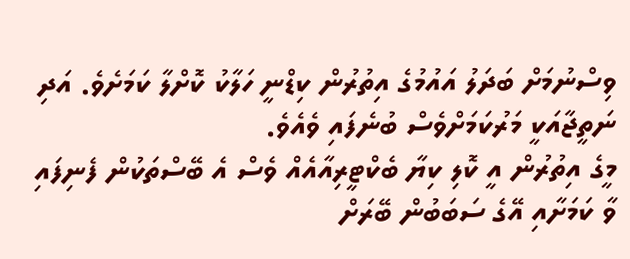ވިސްނުމަށް ބަދަލު އައުމުގެ އިތުރުން ކިޑްނީ ހަލާކު ކޮށްލާ ކަމަށެވެ. އަދި ނަތީޖާއަކީ މަރުކަމަށްވެސް ބުނެފައި ވެއެވެ.
މީގެ އިތުރުން އީ ކޮލި ކިޔާ ބެކްޓީރިއާއެއް ވެސް އެ ބޭސްތަކުން ފެނިފައި ވާ ކަމަށާއި އޭގެ ސަބަބުން ބޭރަށް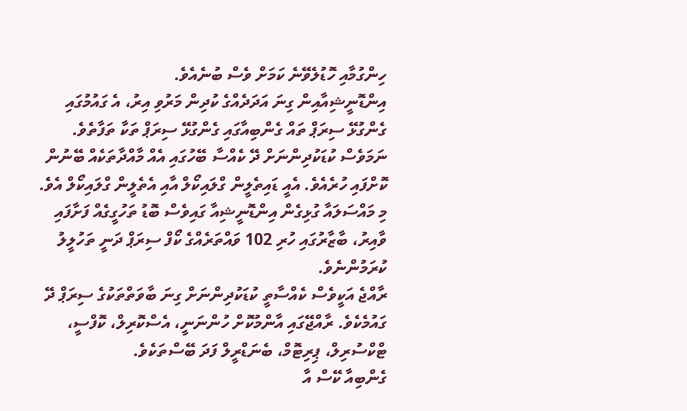ހިންގުމާއި ހޮޑުލެވޭނެ ކަމަށް ވެސް ބުނެއެވެ.
އިންޑޮނީޝިއާއިން ގިނަ އަދަދެއްގެ ކުދިން މަރުވި އިރު، އެ ގައުމުގައި ގެންގުޅޭ ސިރަޕް ތައް ގެންބިއާގައި ގެންގުޅޭ ސިރަޕް ތަކާ ތަފާތެވެ. ނަމަވެސް ކުޑަކުދިންނަށް ދޭ ކެއްސާ ބޭހުގައި އެއް މާއްދާތަކެއް ބޭނުން ކޮށްފައި ހުރެއެވެ. އެއީ ޑައިތެލީން ގްލައިކޯލް އާއި އެތެލީން ގްލައިކޯލް އެވެ.
މި މައްސަލައާ ގުޅިގެން އިންޑޮނީޝިއާ ގައިވެސް ބޮޑު ތަހުގީގެއް ފަށާފައި ވާއިރު، ބާޒާރުގައި ހުރި 102 ވައްތަރެއްގެ ކޯފް ސިރަޕް ދަނީ ތަހުލީލު ކުރަމުންނެވެ.
ރާއްޖެ އަކީވެސް ކެއްސާތީ ކުޑަކުދިންނަށް ގިނަ ބާވަތްތަކުގެ ސިރަޕް ދޭ ގައުމެކެވެ. ރާއްޖޭގައި އާންމުކޮށް ހުންނަނީ، އެސްކޮރިލް، ކޮފްސީ، ޓްކްސުރިލް، ޕިރިޓޮމް، ބެނަޑްރީލް ފަދަ ބޭސްތަކެވެ.
ގެންބިއާ ކޭސް އާ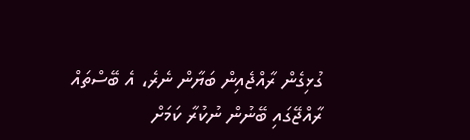ގުޅިގެން ރާއްޖެއިން ބަޔާން ނެރެ، އެ ބޭސްތައް ރާއްޖޭގައި ބޭނުން ނުކުރާ ކަމަށް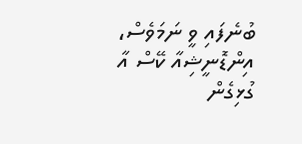ބުނެފައި ވީ ނަމަވެސް، އިންޑޮނީޝިއާ ކޭސް އާ ގުޅިގެން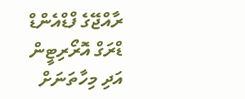ރާއްޖޭގެ ފްޑްއެންޑް ޑްރަގް އޮރޯރިޓީން އަދި މިހާތަނަށް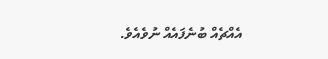އެއްޗެއް ބުނެފައެއް ނުވެއެވެ.